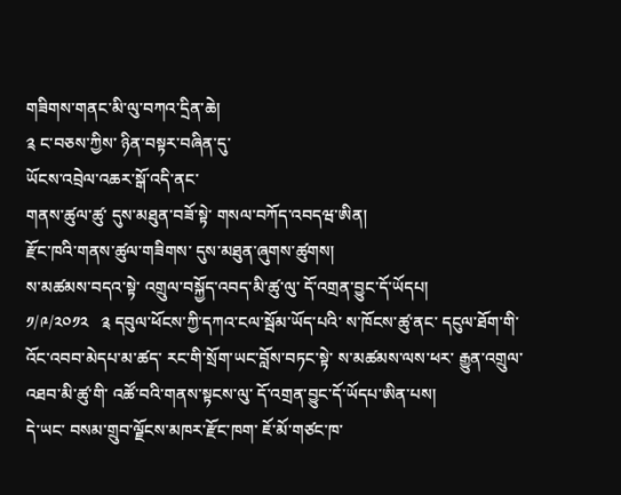གཟིགས་གནང་མི་ལུ་བཀའ་དྲིན་ཆེ།
༉ ང་བཅས་ཀྱིས་ ཉིན་བསྟར་བཞིན་དུ་
ཡོངས་འབྲེལ་འཆར་སྒོ་འདི་ནང་
གནས་ཚུལ་ཚུ་ དུས་མཐུན་བཟོ་སྟེ་ གསལ་བཀོད་འབདཝ་ཨིན།
རྫོང་ཁའི་གནས་ཚུལ་གཟིགས་ དུས་མཐུན་ཞུགས་ཚུགས།
ས་མཚམས་བདའ་སྟེ་ འགྲུལ་བསྐྱོད་འབད་མི་ཚུ་ལུ་ དོ་འགྲན་བྱུང་དོ་ཡོདཔ།
༡/༩/༢༠༡༢   ༉ དབུལ་ཕོངས་ཀྱི་དཀའ་ངལ་སྦོམ་ཡོད་པའི་ ས་ཁོངས་ཚུ་ནང་ དངུལ་ཐོག་གི་འོང་འབབ་མེདཔ་མ་ཚད་ རང་གི་སྲོག་ཡང་བློས་བཏང་སྟེ་ ས་མཚམས་ལས་ཕར་ རྒྱུན་འགྲུལ་འཐབ་མི་ཚུ་གི་ འཚོ་བའི་གནས་སྟངས་ལུ་ དོ་འགྲན་བྱུང་དོ་ཡོདཔ་ཨིན་པས།
དེ་ཡང་ བསམ་གྲུབ་ལྗོངས་མཁར་རྫོང་ཁག་ ཇོ་མོ་གཙང་ཁ་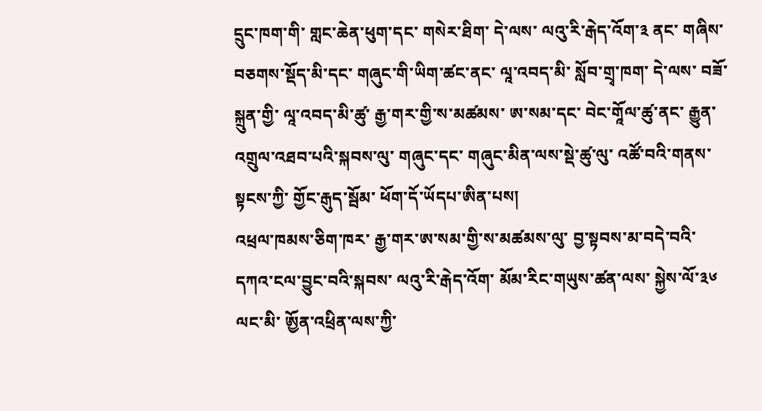དྲུང་ཁག་གི་ གླང་ཆེན་ཕུག་དང་ གསེར་ཐིག་ དེ་ལས་ ལའུ་རི་རྒེད་འོག་༣ ནང་ གཞིས་བཅགས་སྡོད་མི་དང་ གཞུང་གི་ཡིག་ཚང་ནང་ ལཱ་འབད་མི་ སློབ་གྲྭ་ཁག་ དེ་ལས་ བཟོ་སྐྲུན་གྱི་ ལཱ་འབད་མི་ཚུ་ རྒྱ་གར་གྱི་ས་མཚམས་ ཨ་སམ་དང་ བེང་གཱོལ་ཚུ་ནང་ རྒྱུན་འགྲུལ་འཐབ་པའི་སྐབས་ལུ་ གཞུང་དང་ གཞུང་མིན་ལས་སྡེ་ཚུ་ལུ་ འཚོ་བའི་གནས་སྟངས་ཀྱི་ གྱོང་རྒུད་སྦོམ་ ཕོག་དོ་ཡོདཔ་ཨིན་པས།
འཕྲལ་ཁམས་ཅིག་ཁར་ རྒྱ་གར་ཨ་སམ་གྱི་ས་མཚམས་ལུ་ བྱ་སྟབས་མ་བདེ་བའི་ དཀའ་ངལ་བྱུང་བའི་སྐབས་ ལའུ་རི་རྒེད་འོག་ མོམ་རིང་གཡུས་ཚན་ལས་ སྐྱེས་ལོ་༣༦ ལང་མི་ ཨྱོན་འཕྲིན་ལས་ཀྱི་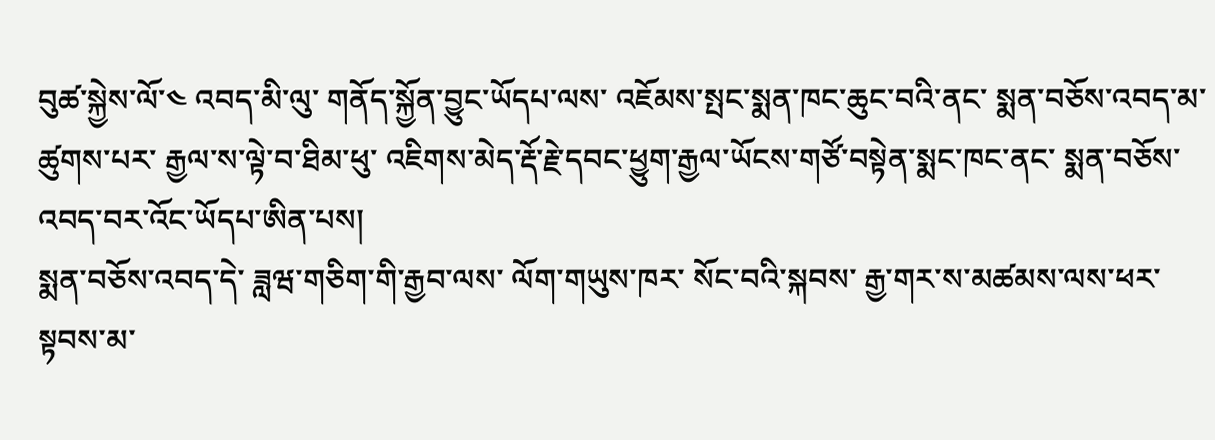བུཚ་སྐྱེས་ལོ་༤ འབད་མི་ལུ་ གནོད་སྐྱོན་བྱུང་ཡོདཔ་ལས་ འཇོམས་སྤང་སྨན་ཁང་ཆུང་བའི་ནང་ སྨན་བཅོས་འབད་མ་ཚུགས་པར་ རྒྱལ་ས་ལྟེ་བ་ཐིམ་ཕུ་ འཇིགས་མེད་རྡོ་རྗེ་དབང་ཕྱུག་རྒྱལ་ཡོངས་གཙོ་བསྟེན་སྨང་ཁང་ནང་ སྨན་བཅོས་འབད་བར་འོང་ཡོདཔ་ཨིན་པས།
སྨན་བཅོས་འབད་དེ་ ཟླཝ་གཅིག་གི་རྒྱབ་ལས་ ལོག་གཡུས་ཁར་ སོང་བའི་སྐབས་ རྒྱ་གར་ས་མཚམས་ལས་ཕར་ སྟབས་མ་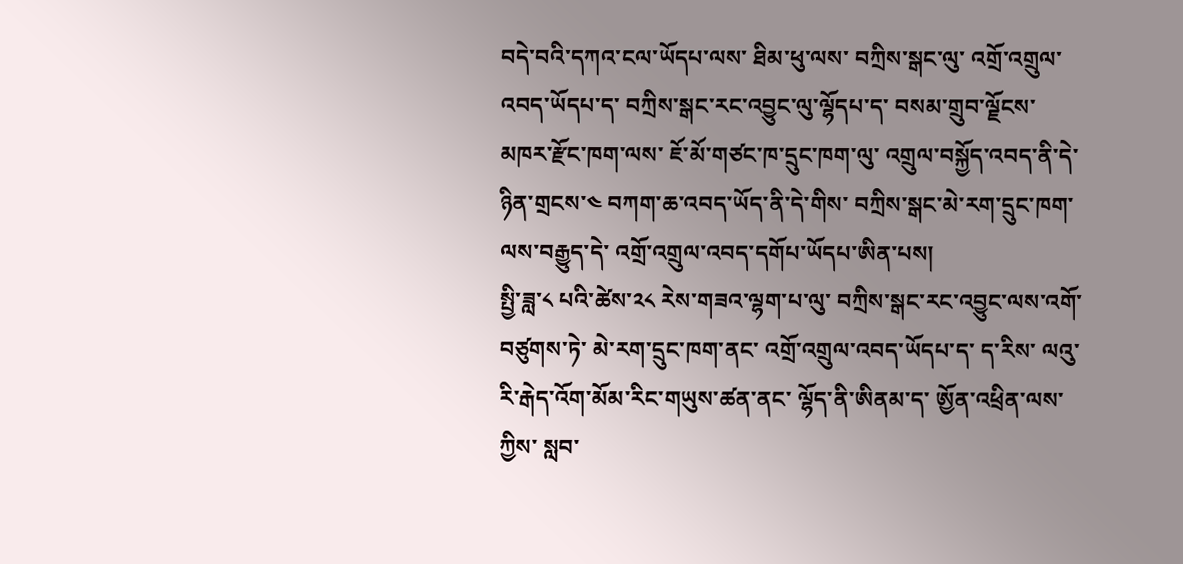བདེ་བའི་དཀའ་ངལ་ཡོདཔ་ལས་ ཐིམ་ཕུ་ལས་ བཀྲིས་སྒང་ལུ་ འགྲོ་འགྲུལ་འབད་ཡོདཔ་ད་ བཀྲིས་སྒང་རང་འབྱུང་ལུ་ལྷོདཔ་ད་ བསམ་གྲུབ་ལྗོངས་མཁར་རྫོང་ཁག་ལས་ ཇོ་མོ་གཙང་ཁ་དྲུང་ཁག་ལུ་ འགྲུལ་བསྐྱོད་འབད་ནི་དེ་ ཉིན་གྲངས་༤ བཀག་ཆ་འབད་ཡོད་ནི་དེ་གིས་ བཀྲིས་སྒང་མེ་རག་དྲུང་ཁག་ལས་བརྒྱུད་དེ་ འགྲོ་འགྲུལ་འབད་དགོཔ་ཡོདཔ་ཨིན་པས།
སྤྱི་ཟླ་༨ པའི་ཚེས་༢༨ རེས་གཟའ་ལྷག་པ་ལུ་ བཀྲིས་སྒང་རང་འབྱུང་ལས་འགོ་བཙུགས་ཏེ་ མེ་རག་དྲུང་ཁག་ནང་ འགྲོ་འགྲུལ་འབད་ཡོདཔ་ད་ ད་རིས་ ལའུ་རི་རྒེད་འོག་མོམ་རིང་གཡུས་ཚན་ནང་ ལྷོད་ནི་ཨིནམ་ད་ ཨྱོན་འཕྲིན་ལས་ཀྱིས་ སླབ་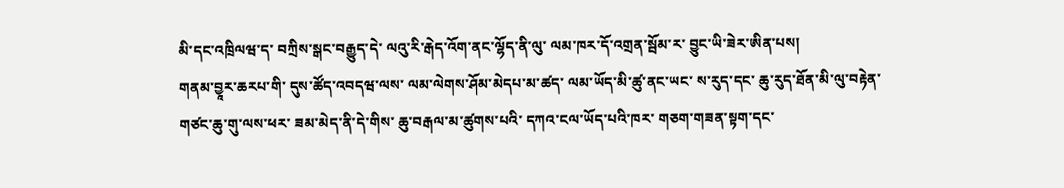མི་དང་འཁྲིལཝ་ད་ བཀྲིས་སྒང་བརྒྱུད་དེ་ ལའུ་རི་རྒེད་འོག་ནང་ལྷོད་ནི་ལུ་ ལམ་ཁར་དོ་འགྲན་སྦོམ་ར་ བྱུང་ཡི་ཟེར་ཨིན་པས།
གནམ་བྱཱར་ཆརཔ་གི་ དུས་ཚོད་འབདཝ་ལས་ ལམ་ལེགས་ཤོམ་མེདཔ་མ་ཚད་ ལམ་ཡོད་མི་ཚུ་ནང་ཡང་ ས་རུད་དང་ ཆུ་རུད་ཐོན་མི་ལུ་བརྟེན་ གཙང་ཆུ་གུ་ལས་ཕར་ ཟམ་མེད་ནི་དེ་གིས་ ཆུ་བརྒལ་མ་ཚུགས་པའི་ དཀའ་ངལ་ཡོད་པའི་ཁར་ གཅག་གཟན་སྟག་དང་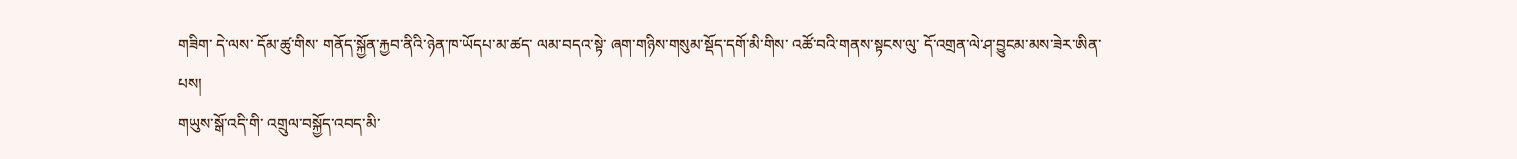གཟིག་ དེ་ལས་ དོམ་ཚུ་གིས་ གནོད་སྐྱོན་རྐྱབ་ནིའི་ཉེན་ཁ་ཡོདཔ་མ་ཚད་ ལམ་བདའ་སྟེ་ ཞག་གཉིས་གསུམ་སྡོད་དགོ་མི་གིས་ འཚོ་བའི་གནས་སྟངས་ལུ་ དོ་འགྲན་ལེ་ཤ་བྱུངམ་མས་ཟེར་ཨིན་པས།
གཡུས་སྒོ་འདི་གི་ འགྲུལ་བསྐྱོད་འབད་མི་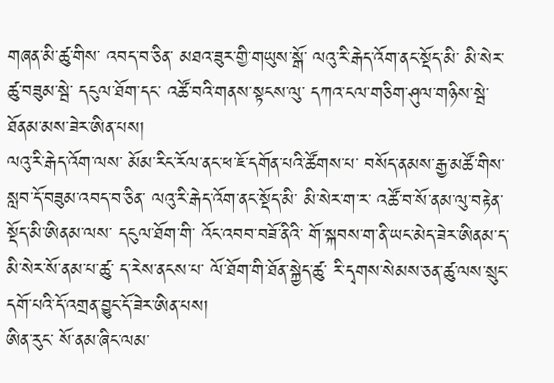གཞན་མི་ཚུ་གིས་ འབད་བ་ཅིན་ མཐའ་ཟུར་གྱི་གཡུས་སྒོ་ ལའུ་རི་རྒེད་འོག་ནང་སྡོད་མི་ མི་སེར་ཚུ་བཟུམ་སྦེ་ དངུལ་ཐོག་དང་ འཚོ་བའི་གནས་སྟངས་ལུ་ དཀའ་ངལ་གཅིག་ཤུལ་གཉིས་སྦེ་ཐོནམ་མས་ཟེར་ཨིན་པས།
ལའུ་རི་རྒེད་འོག་ལས་ མོམ་རིང་རོལ་ནང་ཕ་ཇོ་དགོན་པའི་ཚོགས་པ་ བསོད་ནམས་རྒྱ་མཚོ་གིས་ སླབ་དོ་བཟུམ་འབད་བ་ཅིན་ ལའུ་རི་རྒེད་འོག་ནང་སྡོད་མི་ མི་སེར་ག་ར་ འཚོ་བ་སོ་ནམ་ལུ་བརྟེན་སྡོད་མི་ཨིནམ་ལས་ དངུལ་ཐོག་གི་ འོང་འབབ་བཟོ་ནིའི་ གོ་སྐབས་ག་ནི་ཡང་མེད་ཟེར་ཨིནམ་ད་ མི་སེར་སོ་ནམ་པ་ཚུ་ ད་རེས་ནངས་པ་ ལོ་ཐོག་གི་ཐོན་སྐྱེད་ཚུ་ རི་དྭགས་སེམས་ཅན་ཚུ་ལས་སྲུང་དགོ་པའི་དོ་འགྲན་བྱུང་དོ་ཟེར་ཨིན་པས།
ཨིན་རུང་ སོ་ནམ་ཞིང་ལམ་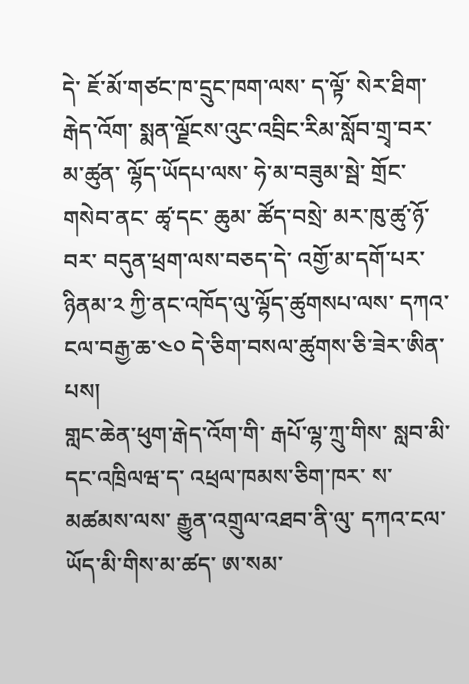དེ་ ཇོ་མོ་གཙང་ཁ་དྲུང་ཁག་ལས་ ད་ལྟོ་ སེར་ཐིག་རྒེད་འོག་ སྨན་ལྗོངས་འུང་འབྲིང་རིམ་སློབ་གྲྭ་བར་མ་ཚུན་ ལྷོད་ཡོདཔ་ལས་ ཧེ་མ་བཟུམ་སྦེ་ གྲོང་གསེབ་ནང་ ཚྭ་དང་ ཆུམ་ ཚོད་བསྲེ་ མར་ཁུ་ཚུ་ཉོ་བར་ བདུན་ཕྲག་ལས་བཅད་དེ་ འགྱོ་མ་དགོ་པར་ ཉིནམ་༢ ཀྱི་ནང་འཁོད་ལུ་ལྷོད་ཚུགསཔ་ལས་ དཀའ་ངལ་བརྒྱ་ཆ་༤༠ དེ་ཅིག་བསལ་ཚུགས་ཅི་ཟེར་ཨིན་པས།
གླང་ཆེན་ཕུག་རྒེད་འོག་གི་ རྒཔོ་ལྷ་ཀྲུ་གིས་ སླབ་མི་དང་འཁྲིལཝ་ད་ འཕྲལ་ཁམས་ཅིག་ཁར་ ས་མཚམས་ལས་ རྒྱུན་འགྲུལ་འཐབ་ནི་ལུ་ དཀའ་ངལ་ཡོད་མི་གིས་མ་ཚད་ ཨ་སམ་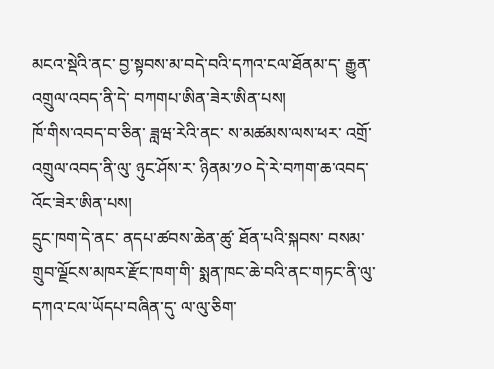མངའ་སྡེའི་ནང་ བྱ་སྟབས་མ་བདེ་བའི་དཀའ་ངལ་ཐོནམ་ད་ རྒྱུན་འགྲུལ་འབད་ནི་དེ་ བཀགཔ་ཨིན་ཟེར་ཨིན་པས།
ཁོ་གིས་འབད་བ་ཅིན་ ཟླཝ་རེའི་ནང་ ས་མཚམས་ལས་ཕར་ འགྲོ་འགྲུལ་འབད་ནི་ལུ་ ཉུང་ཤོས་ར་ ཉིནམ་༡༠ དེ་རེ་བཀག་ཆ་འབད་འོང་ཟེར་ཨིན་པས།
དྲུང་ཁག་དེ་ནང་ ནདཔ་ཚབས་ཆེན་ཚུ་ ཐོན་པའི་སྐབས་ བསམ་གྲུབ་ལྗོངས་མཁར་རྫོང་ཁག་གི་ སྨན་ཁང་ཆེ་བའི་ནང་གཏང་ནི་ལུ་ དཀའ་ངལ་ཡོདཔ་བཞིན་དུ་ ལ་ལུ་ཅིག་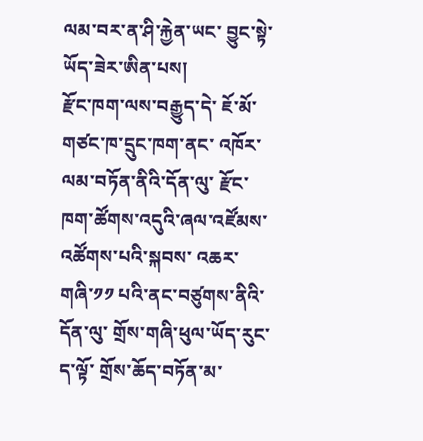ལམ་བར་ན་ཤི་རྐྱེན་ཡང་ བྱུང་སྟེ་ཡོད་ཟེར་ཨིན་པས།
རྫོང་ཁག་ལས་བརྒྱུད་དེ་ ཇོ་མོ་གཙང་ཁ་དྲུང་ཁག་ནང་ འཁོར་ལམ་བཏོན་ནིའི་དོན་ལུ་ རྫོང་ཁག་ཚོགས་འདུའི་ཞལ་འཛོམས་འཚོགས་པའི་སྐབས་ འཆར་གཞི་༡༡ པའི་ནང་བཙུགས་ནིའི་དོན་ལུ་ གྲོས་གཞི་ཕུལ་ཡོད་རུང་ ད་ལྟོ་ གྲོས་ཆོད་བཏོན་མ་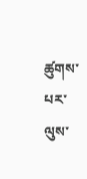ཚུགས་པར་ ལུས་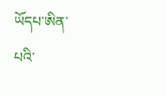ཡོདཔ་ཨིན་པའི་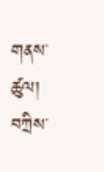གནས་ཚུལ།
བཀྲིས་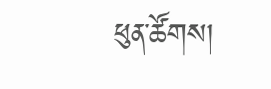ཕུན་ཚོགས།